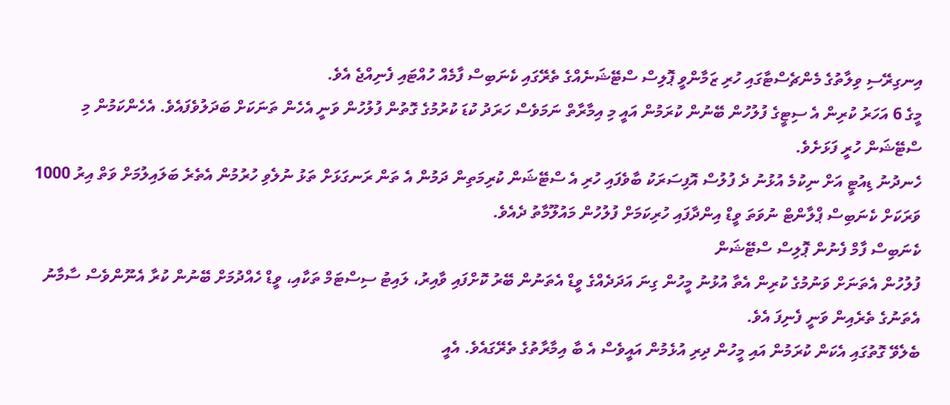އިނގިރޭސި ވިލާތުގެ މެންޗެސްޓާގައި ހުރި ޒަމާންވީ ޕޮލިސް ސްޓޭޝަނެއްގެ ތެރޭގައި ކެނަބިސް ފާމެއް ހުއްޓައި ފެނިއްޖެ އެވެ.
މީގެ 6 އަހަރު ކުރިން އެ ސިޓީގެ ފުލުހުން ބޭނުން ކުރަމުން އައީ މި އިމާރާތް ނަމަވެސް ހަރަދު ކުޑަ ކުރުމުގެ ގޮތުން ފުލުހުން ވަނީ އެހެން ތަނަކަށް ބަދަލުވެފައެވެ. އެހެންކަމުން މި ސްޓޭޝަން ހުރީ ފަޅަށެވެ.
ހެނދުނު ޑިއުޓީ އަށް ނިކުމެ އުޅުނު ދެ ފުލުސް އޮފިސަރަކު ބާވެފައި ހުރި އެ ސްޓޭޝަން ކުރިމަތިން ދަމުން އެ ތަން ރަނގަޅަށް ތަޅު ނުލެވި ހުރުމުން އެތެރެ ބަލައިލުމަށް ވަތް އިރު 1000 ވަރަކަށް ކެނަބިސް ޕްލާންޓް ނުވަތަ ވީޑް އިންދާފައި ހުރިކަމަށް ފުލުހުން މައުލޫމާތު ދެއެވެ.
ކެނަބިސް ފާމް ފެނުން ޕޮލިސް ސްޓޭޝަން
ފުލުހުން އެތަނަށް ވަނުމުގެ ކުރިން އެތާ އުޅުނު މީހުން ގިނަ އަދަދެއްގެ ވީޑް އެތަނުން ބޭރު ކޮށްފައި ވާއިރު، ލައިޓު ސިސްޓަމް ތަކާއި، ވީޑް ހެއްދުމަށް ބޭނުން ކުރާ އެނޫންވެސް ސާމާނު އެތަނުގެ ތެރެއިން ވަނީ ފެނިފަ އެވެ.
ބެލެވޭ ގޮތުގައި އެކަން ކުރަމުން އައި މީހުން ދިރި އުޅެމުން އައީވެސް އެ ބާ އިމާރާތުގެ ތެރޭގައެވެ. އެއީ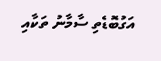އަގުބޮޑެތި ސާމާނު ތަކާއި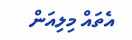އެތައް މިލިއަން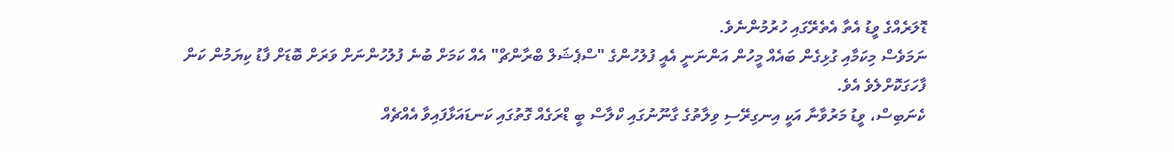ޑޮލަރެއްގެ ވީޑު އެތާ އެތެރޭގައި ހުރުމުންނެވެ.
ނަމަވެސް މިކަމާއި ގުޅިގެން ބައެއް މީހުން އަންނަނީ އެއީ ފުލުހުންގެ "ސްޕެޝަލް ބްރާންޗް" އެއް ކަމަށް ބުނެ ފުލުހުންނަށް ވަރަށް ބޮޑަށް ފާޑު ކިޔަމުން ކަން ފާހަގަކޮށްލެވެ އެވެ.
ކެނަބިސް، ވީޑު މަރުވާނާ އަކީ އިނގިރޭސި ވިލާތުގެ ގާނޫނުގައި ކްލާސް ބީ ޑްރަގެއް ގޮތުގައި ކަނޑައަޅާފައިވާ އެއްޗެއް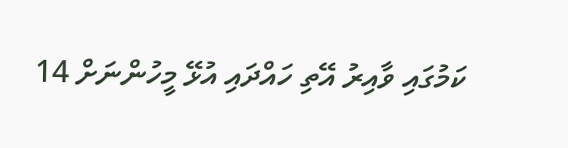ކަމުގައި ވާއިރު އޭތި ހައްދައި އުޅޭ މީހުންނަށް 14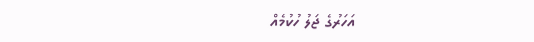އަހަރުގެ ޖަލު ހުކުމެއް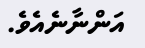އަންނާނެއެވެ.